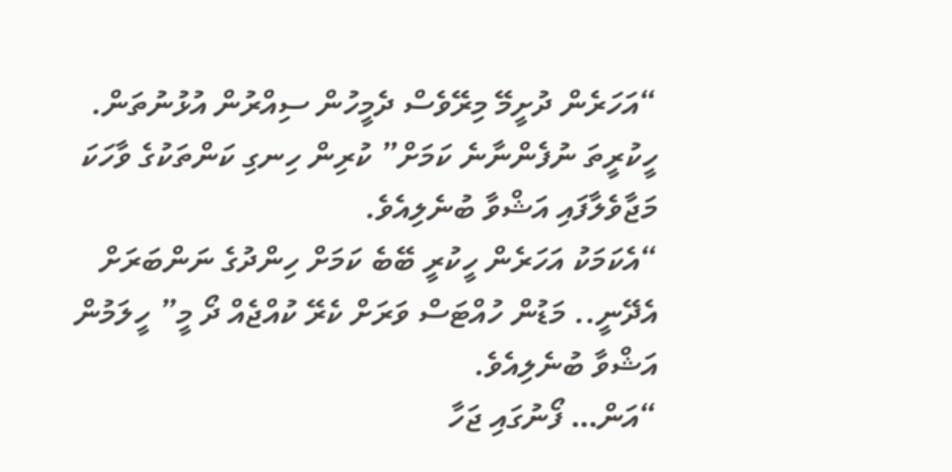“އަހަރެން ދުށީމޭ މިރޭވެސް ދެމީހުން ސިއްރުން އުޅުނުތަން. ހީކުރީތަ ނުފެންނާނެ ކަމަށް” ކުރިން ހިނގި ކަންތަކުގެ ވާހަކަ މަޖާވެލާފައި އަޝްވާ ބުނެލިއެވެ.
“އެކަމަކު އަހަރެން ހީކުރީ ބޭބެ ކަމަށް ހިންދުގެ ނަންބަރަށް އެދޭނީ.. މަޑުން ހުއްޓަސް ވަރަށް ކެރޭ ކުއްޖެއް ދޯ މީ” ހީލަމުން އަޝްވާ ބުނެލިއެވެ.
“އަން… ފޯނުގައި ޖަހާ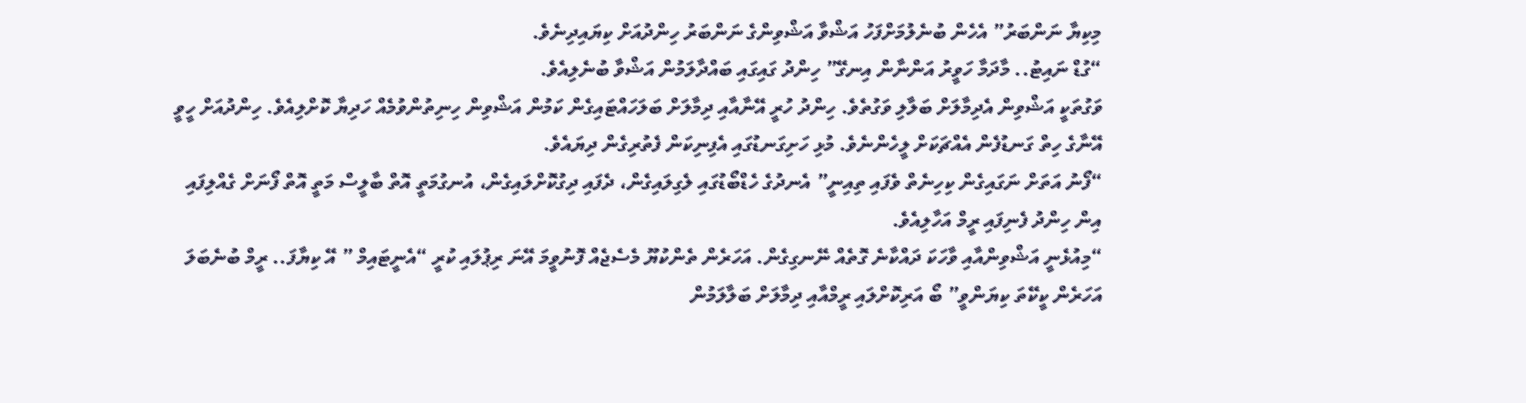މިކިޔާ ނަންބަރު” އެހެން ބުނެލުމަށްފަހު އަޝްވާ އަޝްވިންގެ ނަންބަރު ހިންދުއަށް ކިޔައިދިނެވެ.
“ގުޑް ނައިޓު.. މާދަމާ ހަވީރު އަންނާން އިނގޭ” ހިންދު ގައިގައި ބައްދާލަމުން އަޝްވާ ބުނެލިއެވެ.
ވަގުތަކީ އަޝްވިން އެދިމާލަށް ބަލާލި ވަގުތެވެ. ހިންދު ހުރީ އޭނާއާއި ދިމާލަށް ބަލަހައްޓައިގެން ކަމުން އަޝްވިން ހިނިތުންވުމެއް ހަދިޔާ ކޮށްލިއެވެ. ހިންދުއަށް ހީވީ އޭނާގެ ހިތް ގަނޑުފެން އެއްޗަކަށް ލީހެންނެވެ. މުޅި ހަށިގަނޑުގައި އެފިނިކަން ފެތުރިގެން ދިޔައެވެ.
“ފޯނު އަތަށް ނަގައިގެން ކިހިނެތް ވެފައި ތިއިނީ” އެނދުގެ ހެޑްބޯޑުގައި ލެގިލައިގެން، ދެފައި ދިގުކޮށްލައިގެން، އުނގުމަތީ އޮތް ބާލީސް މަތީ އޮތް ފޯނަށް ގެއްލިފައި އިން ހިންދު ފެނިފައި ރީމް އަހާލިއެވެ.
“މިއުޅެނީ އަޝްވިންއާއި ވާހަކަ ދައްކާނެ ގޮތެއް ނޭނގިގެން. އަހަރެން ތެންކުޔޫ މެސެޖެއް ފޮނުވީމަ އޭނަ ރިޕުލައި ކުރީ “އެނީޓައިމް ” އޭ ކިޔާފަ.. ރީމް ބުނެބަލަ އަހަރެން ކީކޭތަ ކިޔަންވީ” ބޯ އަރިކޮށްލައި ރީމްއާއި ދިމާލަށް ބަލާލަމުން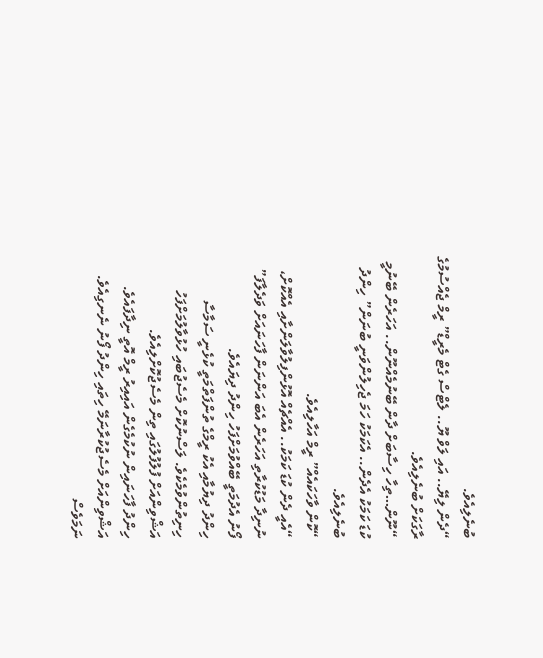ބުނެލިއެވެ.
“ދެން ލިޔޭ.. އައި ލަވް ޔޫ.. ލެޓްސް ގެޓް މެރީޑް” ރީމް ޖެއްސުމުގެ ރާގަކަށް ބުނެލިއެވެ.
“ނޫން…ތިހާ ހިސާބަށް ދާން ބޭނުމެއްނޫން.. އަހަރެން ބޭނުމީ ކުޑަ ކަމަކު އެދެން.. އެކަމަކު ހަމަ ޖެހިލުންވަނީ ބުނަން” ހިންދު ބުނެލިއެވެ.
“ކޮން ވާހަކައެއް” ރީމް އަހާލިއެވެ.
“އެއީ ދެން ކުޑަ ކަމަކު.. އެއްޗެއް އޮޅުންފިލުވާލަންށާއި އެއްކޮށް، ނުނިދާ މަޑުކުރާތި އަހަރެން އެބަ އަންނަން ފާހަނައަށް ވަދެލާފަ” ފޯނު އެދުމަތީ ބޭއްވުމަށްފަހު ހިންދު ދިޔައެވެ.
ހިންދު ދިޔުމާއި އެކު ރީމްގެ ތުންފަތްމަތީ ކުޅެނީ ސަމާސާ ހިނިތުންވުމެކެވެ. ލަސްނުކޮށް މެސެޖުބައި ހުޅުވާލުމަށްފަހު އަޝްވިންއަށް ފުލުފުލުގައި ތިން މެސެޖުކޮށްލިއެވެ.
ހިންދު ފާހަނައިން ނުކުމެގެން އައިއިރު ރީމް އޮތީ ނިދާފައެވެ. އަޝްވިންއަށް މެސެޖުކުރާނަމޭ ހިތައި ހިންދު ފޯނު ނެނގިއެވެ. ނަމަވެސް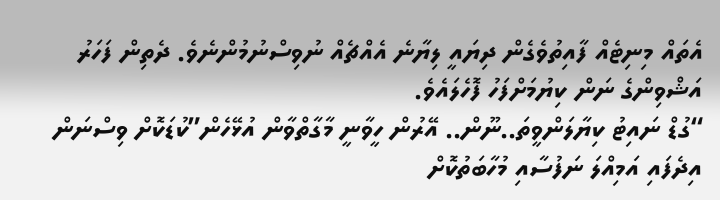އެތައް މިނިޓެއް ފާއިތުވެގެން ދިޔައީ ލިޔާނެ އެއްޗެއް ނުވިސްނުމުންނެވެ. ދެތިން ފަހަރު އަޝްވިންގެ ނަން ކިޔުމަށްފަހު ފޮހެލައެވެ.
“ގުޑް ނައިޓު ކިޔާލަންވީތަ..ނޫން.. އޭރުން ހީވާނީ މާގާތްވާން އުޅޭހެން”ކުޑަކޮށް ވިސްނަން އިދެފައި އަމިއްލަ ނަފުސާއި މުހާބަތުކޮށް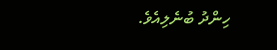ހިންދު ބުނެލިއެވެ.